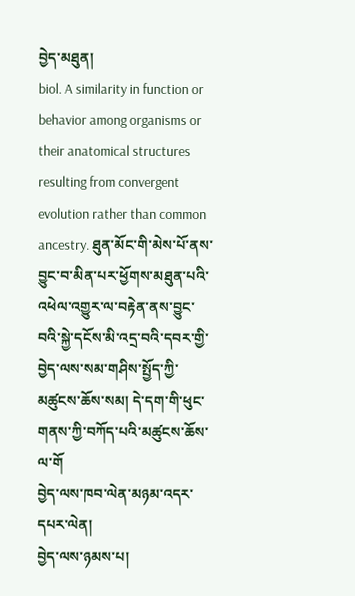བྱེད་མཐུན།
biol. A similarity in function or behavior among organisms or their anatomical structures resulting from convergent evolution rather than common ancestry. ཐུན་མོང་གི་མེས་པོ་ནས་བྱུང་བ་མིན་པར་ཕྱོགས་མཐུན་པའི་འཕེལ་འགྱུར་ལ་བརྟེན་ནས་བྱུང་བའི་སྐྱེ་དངོས་མི་འདྲ་བའི་དབར་གྱི་བྱེད་ལས་སམ་གཤིས་སྤྱོད་ཀྱི་མཚུངས་ཆོས་སམ། དེ་དག་གི་ཕུང་གནས་ཀྱི་བཀོད་པའི་མཚུངས་ཆོས་ལ་གོ
བྱེད་ལས་ཁབ་ལེན་མཉམ་འདར་དཔར་ལེན།
བྱེད་ལས་ཉམས་པ།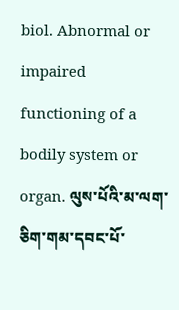biol. Abnormal or impaired functioning of a bodily system or organ. ལུས་པོའི་མ་ལག་ཅིག་གམ་དབང་པོ་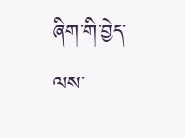ཞིག་གི་བྱེད་ལས་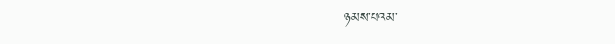ཉམས་པའམ་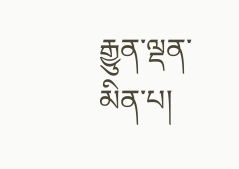རྒྱུན་ལྡན་མིན་པ།